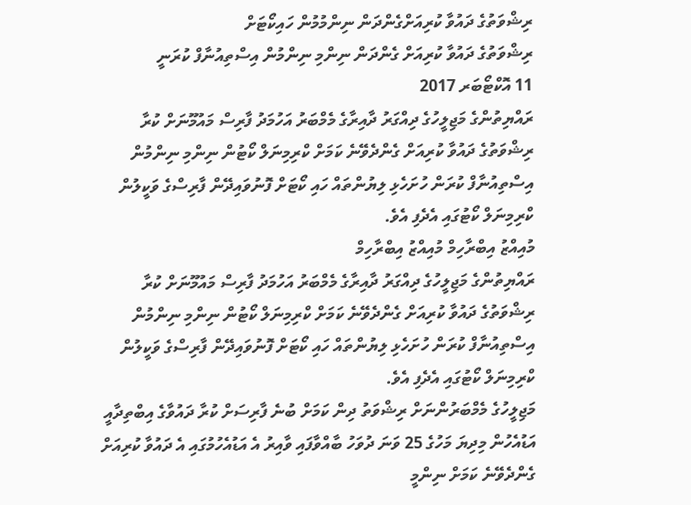ރިޝްވަތުގެ ދައުވާ ކުރިއަށްގެންދަން ނިންމުމުން ހައިކޯޓަށް
ރިޝްވަތުގެ ދައުވާ ކުރިއަށް ގެންދަން ނިންމި ނިންމުން އިސްތިއުނާފް ކުރަނީ
11 އޮކްޓޯބަރ 2017
ރައްޔިތުންގެ މަޖިލީހުގެ ދިއްގަރު ދާއިރާގެ މެމްބަރު އަހުމަދު ފާރިސް މައުމޫނަށް ކުރާ ރިޝްވަތުގެ ދައުވާ ކުރިއަށް ގެންދެވޭނެ ކަމަށް ކްރިމިނަލް ކޯޓުން ނިންމި ނިންމުން އިސްތިއުނާފް ކުރަން ހުށަހެޅި ލިޔުންތައް ހައި ކޯޓަށް ފޮނުވައިދޭން ފާރިސްގެ ވަކީލުން ކްރިމިނަލް ކޯޓުގައި އެދެފި އެވެ.
މުއިއްޒު އިބްރާހިމް މުއިއްޒު އިބްރާހިމް
ރައްޔިތުންގެ މަޖިލީހުގެ ދިއްގަރު ދާއިރާގެ މެމްބަރު އަހުމަދު ފާރިސް މައުމޫނަށް ކުރާ ރިޝްވަތުގެ ދައުވާ ކުރިއަށް ގެންދެވޭނެ ކަމަށް ކްރިމިނަލް ކޯޓުން ނިންމި ނިންމުން އިސްތިއުނާފް ކުރަން ހުށަހެޅި ލިޔުންތައް ހައި ކޯޓަށް ފޮނުވައިދޭން ފާރިސްގެ ވަކީލުން ކްރިމިނަލް ކޯޓުގައި އެދެފި އެވެ.
މަޖިލީހުގެ މެމްބަރުންނަށް ރިޝްވަތު ދިން ކަމަށް ބުނެ ފާރިސަށް ކުރާ ދައުވާގެ އިބްތިދާއީ އަޑުއެހުން މިދިޔަ މަހުގެ 25 ވަނަ ދުވަހު ބާއްވާފައި ވާއިރު އެ އަޑުއެހުމުގައި އެ ދައުވާ ކުރިއަށް ގެންދެވޭނެ ކަމަށް ނިންމީ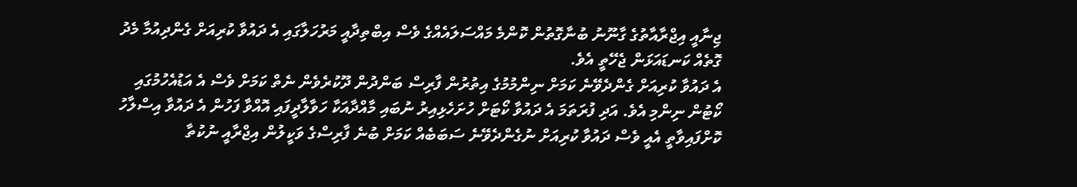ޖިނާއީ އިޖްރާއާތުގެ ގާނޫނު ބުނާގޮތުން ކޮންމެ މައްސަލައެއްގެ ވެސް އިބްތިދާއީ މަރުހަލާގައި އެ ދައުވާ ކުރިއަށް ގެންދިއުމާ މެދު ގޮތެއް ކަނޑައަޅަން ޖެހޭތީ އެވެ.
އެ ދައުވާ ކުރިއަށް ގެންދެވޭނެ ކަމަށް ނިންމުމުގެ އިތުރުން ފާރިސް ބަންދުން ދޫކުރެވެން ނެތް ކަމަށް ވެސް އެ އަޑުއެހުމުގައި ކޯޓުން ނިންމި އެވެ. އަދި ފުރަތަމަ އެ ދައުވާ ކޯޓަށް ހުށަހެޅިއިރު ނުބައި މާއްދާއަކާ ހަވާލާދީފައި އޮއްވާ ފަހުން އެ ދައުވާ އިސްލާހު ކޮށްފައިވާތީ އެއީ ވެސް ދައުވާ ކުރިއަށް ނުގެންދެވޭނެ ސަބަބެއް ކަމަށް ބުނެ ފާރިސްގެ ވަކީލުން އިޖްރާއީ ނުކުތާ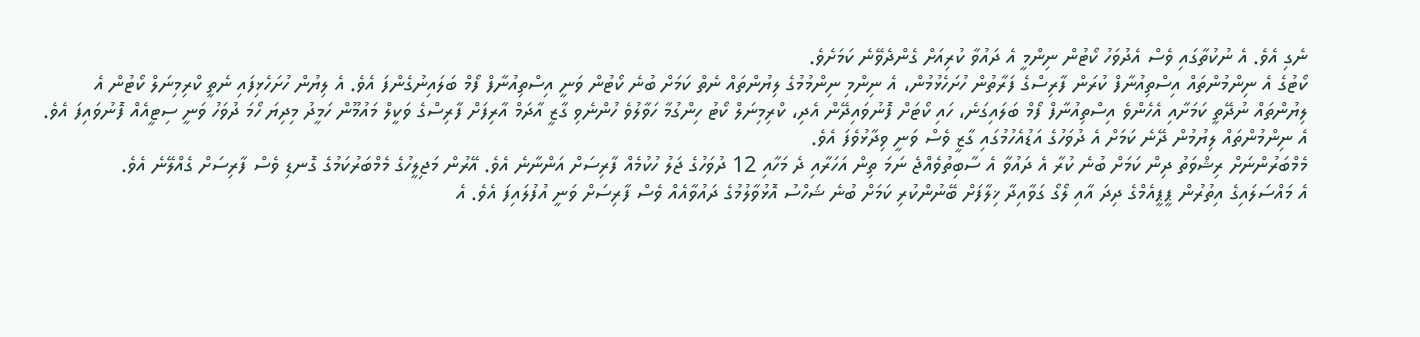ނެގި އެވެ. އެ ނުކުތާގައި ވެސް އެދުވަހު ކޯޓުން ނިންމީ އެ ދައުވާ ކުރިއަށް ގެންދެވޭނެ ކަމަށެވެ.
ކޯޓުގެ އެ ނިންމުންތައް އިސްތިއުނާފް ކުރަން ފާރިސްގެ ފަރާތުން ހުށަހެޅުމުން، އެ ނިންމި ނިންމުމުގެ ލިޔުންތައް ނެތް ކަމަށް ބުނެ ކޯޓުން ވަނީ އިސްތިއުނާފް ފޯމް ބަލައިނުގެންފަ އެވެ. އެ ލިޔުން ހުށަހެޅިފައި ނެތީ ކްރިމިނަލް ކޯޓުން އެ ލިޔުންތައް ނުދޭތީ ކަމަށާއި އެހެންވެ އިސްތިއުނާފް ފޯމް ބަލައިގަނެ، ހައި ކޯޓަށް ފޮނުވައިދޭން އެދި، ކްރިމިނަލް ކޯޓު ހިންގުމާ ހަވާލުވެ ހުންނެވި ގާޒީ އާދަމް އާރިފަށް ފާރިސްގެ ވަކީލް މައުމޫން ހަމީދު މިދިޔަ ހޯމަ ދުވަހު ވަނީ ސިޓީއެއް ފޮނުވައިފަ އެވެ.
އެ ނިންމުންތައް ލިޔުމުން ދޭނެ ކަމަށް އެ ދުވަހުގެ އަޑުއެހުމުގައި ގާޒީ ވެސް ވަނީ ވިދާޅުވެފަ އެވެ.
މެމްބަރުންނަށް ރިޝްވަތު ދިން ކަމަށް ބުނެ ކުރާ އެ ދައުވާ އެ ސާބިތުވެއްޖެ ނަމަ ތިން އަހަރާއި ދެ މަހާއި 12 ދުވަހުގެ ޖަލު ހުކުމެއް ފާރިސަށް އަންނާނެ އެވެ. އޭރުން މަޖިލީހުގެ މެމްބަރުކަމުގެ ގޮނޑި ވެސް ފާރިސަށް ގެއްލޭނެ އެވެ.
އެ މައްސަލައިގެ އިތުރުން ޕީޕީއެމްގެ ދިދަ އާއި ލޯގޯ ގަވާއިދާ ޚިލާފަށް ބޭނުންކުރި ކަމަށް ބުނެ ޝަހްސު އޮޅުވާލުމުގެ ދައުވާއެއް ވެސް ފާރިސަށް ވަނީ އުފުލައިފަ އެވެ. އެ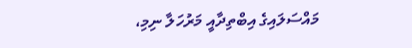މައްސަލައިގެ އިބްތިދާއީ މަރުހަލާ ނިމި،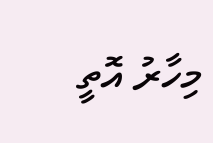މިހާރު އޮތީ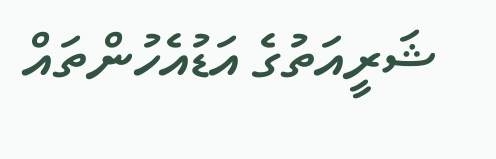ޝަރީއަތުގެ އަޑުއެހުންތައް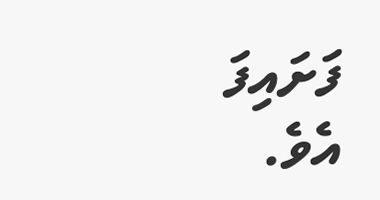ފަށައިފަ އެވެ.